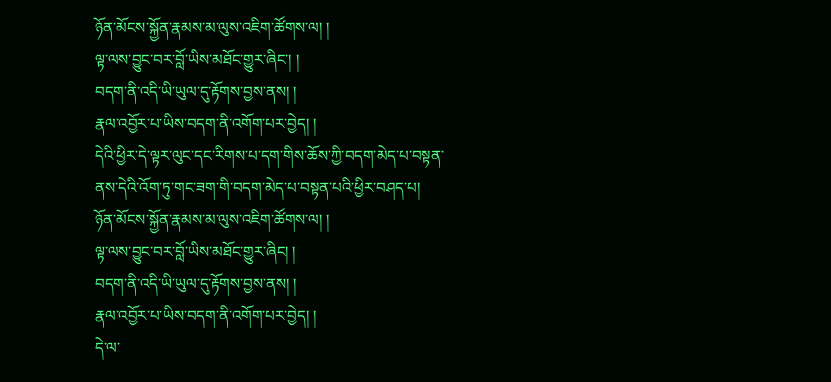ཉོན་མོངས་སྐྱོན་རྣམས་མ་ལུས་འཇིག་ཚོགས་ལ། །
ལྟ་ལས་བྱུང་བར་བློ་ཡིས་མཐོང་གྱུར་ཞིང་། །
བདག་ནི་འདི་ཡི་ཡུལ་དུ་རྟོགས་བྱས་ནས། །
རྣལ་འབྱོར་པ་ཡིས་བདག་ནི་འགོག་པར་བྱེད། །
དེའི་ཕྱིར་དེ་ལྟར་ལུང་དང་རིགས་པ་དག་གིས་ཆོས་ཀྱི་བདག་མེད་པ་བསྟན་ནས་དེའི་འོག་ཏུ་གང་ཟག་གི་བདག་མེད་པ་བསྟན་པའི་ཕྱིར་བཤད་པ།
ཉོན་མོངས་སྐྱོན་རྣམས་མ་ལུས་འཇིག་ཚོགས་ལ། །
ལྟ་ལས་བྱུང་བར་བློ་ཡིས་མཐོང་གྱུར་ཞིང། །
བདག་ནི་འདི་ཡི་ཡུལ་དུ་རྟོགས་བྱས་ནས། །
རྣལ་འབྱོར་པ་ཡིས་བདག་ནི་འགོག་པར་བྱེད། །
དེ་ལ་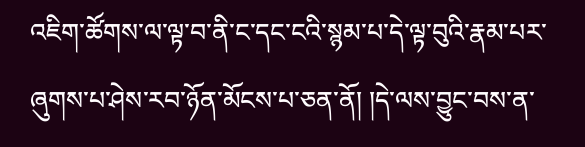འཇིག་ཚོགས་ལ་ལྟ་བ་ནི་ང་དང་ངའི་སྙམ་པ་དེ་ལྟ་བུའི་རྣམ་པར་ཞུགས་པ་ཤེས་རབ་ཉོན་མོངས་པ་ཅན་ནོ། །དེ་ལས་བྱུང་བས་ན་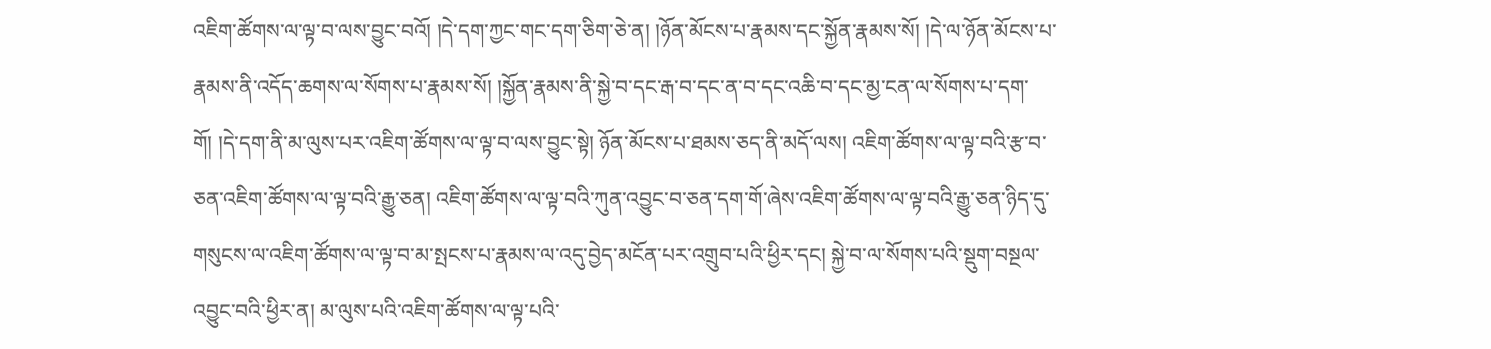འཇིག་ཚོགས་ལ་ལྟ་བ་ལས་བྱུང་བའོ། །དེ་དག་ཀྱང་གང་དག་ཅིག་ཅེ་ན། །ཉོན་མོངས་པ་རྣམས་དང་སྐྱོན་རྣམས་སོ། །དེ་ལ་ཉོན་མོངས་པ་རྣམས་ནི་འདོད་ཆགས་ལ་སོགས་པ་རྣམས་སོ། །སྐྱོན་རྣམས་ནི་སྐྱེ་བ་དང་རྒ་བ་དང་ན་བ་དང་འཆི་བ་དང་མྱ་ངན་ལ་སོགས་པ་དག་གོ། །དེ་དག་ནི་མ་ལུས་པར་འཇིག་ཚོགས་ལ་ལྟ་བ་ལས་བྱུང་སྟེ། ཉོན་མོངས་པ་ཐམས་ཅད་ནི་མདོ་ལས། འཇིག་ཚོགས་ལ་ལྟ་བའི་རྩ་བ་ཅན་འཇིག་ཚོགས་ལ་ལྟ་བའི་རྒྱུ་ཅན། འཇིག་ཚོགས་ལ་ལྟ་བའི་ཀུན་འབྱུང་བ་ཅན་དག་གོ་ཞེས་འཇིག་ཚོགས་ལ་ལྟ་བའི་རྒྱུ་ཅན་ཉིད་དུ་གསུངས་ལ་འཇིག་ཚོགས་ལ་ལྟ་བ་མ་སྤངས་པ་རྣམས་ལ་འདུ་བྱེད་མངོན་པར་འགྲུབ་པའི་ཕྱིར་དང། སྐྱེ་བ་ལ་སོགས་པའི་སྡུག་བསྔལ་འབྱུང་བའི་ཕྱིར་ན། མ་ལུས་པའི་འཇིག་ཚོགས་ལ་ལྟ་པའི་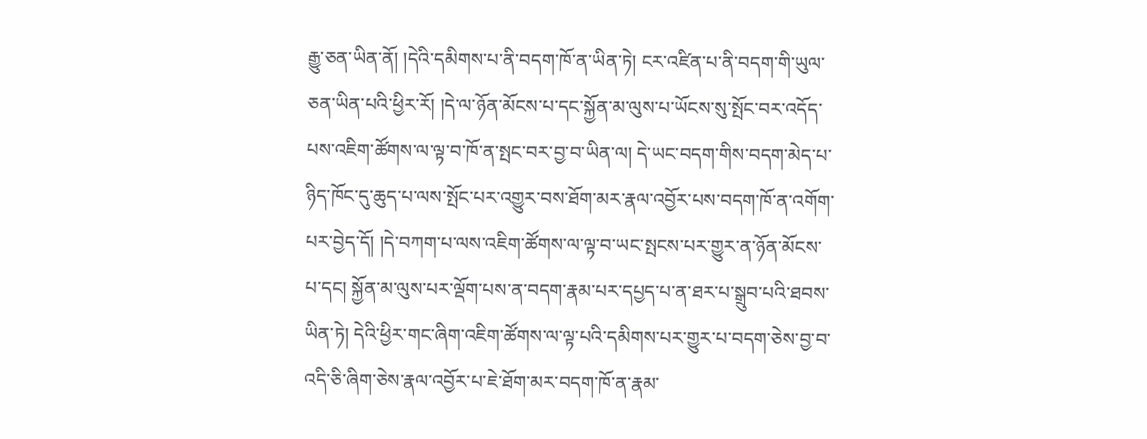རྒྱུ་ཅན་ཡིན་ནོ། །དེའི་དམིགས་པ་ནི་བདག་ཁོ་ན་ཡིན་ཏེ། ངར་འཛིན་པ་ནི་བདག་གི་ཡུལ་ཅན་ཡིན་པའི་ཕྱིར་རོ། །དེ་ལ་ཉོན་མོངས་པ་དང་སྐྱོན་མ་ལུས་པ་ཡོངས་སུ་སྤོང་བར་འདོད་པས་འཇིག་ཚོགས་ལ་ལྟ་བ་ཁོ་ན་སྤང་བར་བྱ་བ་ཡིན་ལ། དེ་ཡང་བདག་གིས་བདག་མེད་པ་ཉིད་ཁོང་དུ་ཆུད་པ་ལས་སྤོང་པར་འགྱུར་བས་ཐོག་མར་རྣལ་འབྱོར་པས་བདག་ཁོ་ན་འགོག་པར་བྱེད་དོ། །དེ་བཀག་པ་ལས་འཇིག་ཚོགས་ལ་ལྟ་བ་ཡང་སྤངས་པར་གྱུར་ན་ཉོན་མོངས་པ་དང། སྐྱོན་མ་ལུས་པར་ལྡོག་པས་ན་བདག་རྣམ་པར་དཔྱད་པ་ན་ཐར་པ་སྒྲུབ་པའི་ཐབས་ཡིན་ཏེ། དེའི་ཕྱིར་གང་ཞིག་འཇིག་ཚོགས་ལ་ལྟ་པའི་དམིགས་པར་གྱུར་པ་བདག་ཅེས་བྱ་བ་འདི་ཅི་ཞིག་ཅེས་རྣལ་འབྱོར་པ་ཇེ་ཐོག་མར་བདག་ཁོ་ན་རྣམ་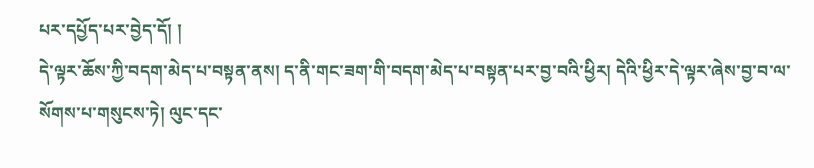པར་དཔྱོད་པར་བྱེད་དོ། །
དེ་ལྟར་ཆོས་ཀྱི་བདག་མེད་པ་བསྟན་ནས། ད་ནི་གང་ཟག་གི་བདག་མེད་པ་བསྟན་པར་བྱ་བའི་ཕྱིར། དེའི་ཕྱིར་དེ་ལྟར་ཞེས་བྱ་བ་ལ་སོགས་པ་གསུངས་ཏེ། ལུང་དང་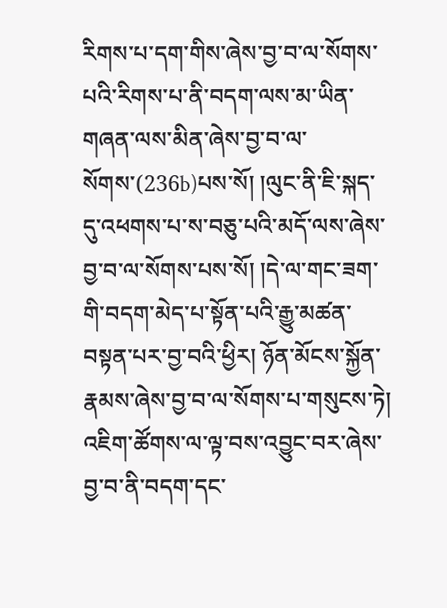རིགས་པ་དག་གིས་ཞེས་བྱ་བ་ལ་སོགས་པའི་རིགས་པ་ནི་བདག་ལས་མ་ཡིན་གཞན་ལས་མིན་ཞེས་བྱ་བ་ལ་སོགས་(236b)པས་སོ། །ལུང་ནི་ཇི་སྐད་དུ་འཕགས་པ་ས་བཅུ་པའི་མདོ་ལས་ཞེས་བྱ་བ་ལ་སོགས་པས་སོ། །དེ་ལ་གང་ཟག་གི་བདག་མེད་པ་སྟོན་པའི་རྒྱུ་མཚན་བསྟན་པར་བྱ་བའི་ཕྱིར། ཉོན་མོངས་སྐྱོན་རྣམས་ཞེས་བྱ་བ་ལ་སོགས་པ་གསུངས་ཏེ། འཇིག་ཚོགས་ལ་ལྟ་བས་འབྱུང་བར་ཞེས་བྱ་བ་ནི་བདག་དང་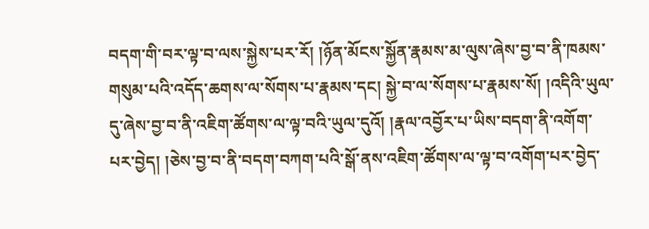བདག་གི་བར་ལྟ་བ་ལས་སྐྱེས་པར་རོ། །ཉོན་མོངས་སྐྱོན་རྣམས་མ་ལུས་ཞེས་བྱ་བ་ནི་ཁམས་གསུམ་པའི་འདོད་ཆགས་ལ་སོགས་པ་རྣམས་དང། སྐྱེ་བ་ལ་སོགས་པ་རྣམས་སོ། །འདིའི་ཡུལ་དུ་ཞེས་བྱ་བ་ནི་འཇིག་ཚོགས་ལ་ལྟ་བའི་ཡུལ་དུའོ། །རྣལ་འབྱོར་པ་ཡིས་བདག་ནི་འགོག་པར་བྱེད། །ཅེས་བྱ་བ་ནི་བདག་བཀག་པའི་སྒོ་ནས་འཇིག་ཚོགས་ལ་ལྟ་བ་འགོག་པར་བྱེད་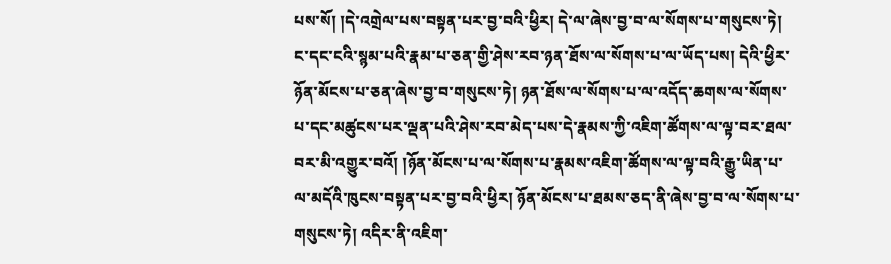པས་སོ། །དེ་འགྲེལ་པས་བསྟན་པར་བྱ་བའི་ཕྱིར། དེ་ལ་ཞེས་བྱ་བ་ལ་སོགས་པ་གསུངས་ཏེ། ང་དང་ངའི་སྙམ་པའི་རྣམ་པ་ཅན་གྱི་ཤེས་རབ་ཉན་ཐོས་ལ་སོགས་པ་ལ་ཡོད་པས། དེའི་ཕྱིར་ཉོན་མོངས་པ་ཅན་ཞེས་བྱ་བ་གསུངས་ཏེ། ཉན་ཐོས་ལ་སོགས་པ་ལ་འདོད་ཆགས་ལ་སོགས་པ་དང་མཚུངས་པར་ལྡན་པའི་ཤེས་རབ་མེད་པས་དེ་རྣམས་ཀྱི་འཇིག་ཚོགས་ལ་ལྟ་བར་ཐལ་བར་མི་འགྱུར་བའོ། །ཉོན་མོངས་པ་ལ་སོགས་པ་རྣམས་འཇིག་ཚོགས་ལ་ལྟ་བའི་རྒྱུ་ཡིན་པ་ལ་མདོའི་ཁུངས་བསྟན་པར་བྱ་བའི་ཕྱིར། ཉོན་མོངས་པ་ཐམས་ཅད་ནི་ཞེས་བྱ་བ་ལ་སོགས་པ་གསུངས་ཏེ། འདིར་ནི་འཇིག་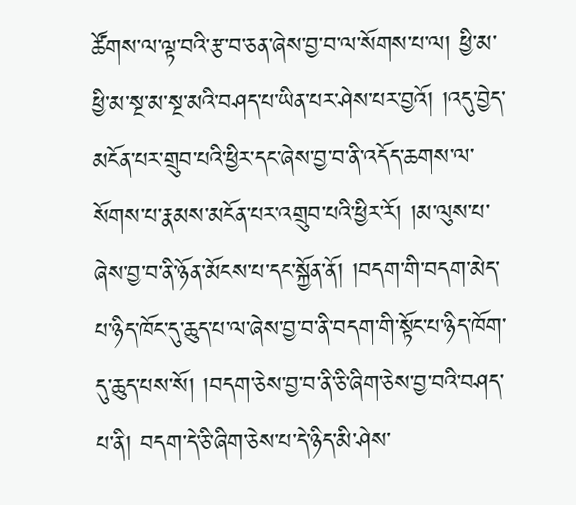ཚོགས་ལ་ལྟ་བའི་རྩ་བ་ཅན་ཞེས་བྱ་བ་ལ་སོགས་པ་ལ། ཕྱི་མ་ཕྱི་མ་སྔ་མ་སྔ་མའི་བཤད་པ་ཡིན་པར་ཤེས་པར་བྱའོ། །འདུ་བྱེད་མངོན་པར་གྲུབ་པའི་ཕྱིར་དང་ཞེས་བྱ་བ་ནི་འདོད་ཆགས་ལ་སོགས་པ་རྣམས་མངོན་པར་འགྲུབ་པའི་ཕྱིར་རོ། །མ་ལུས་པ་ཞེས་བྱ་བ་ནི་ཉོན་མོངས་པ་དང་སྐྱོན་ནོ། །བདག་གི་བདག་མེད་པ་ཉིད་ཁོང་དུ་ཆུད་པ་ལ་ཞེས་བྱ་བ་ནི་བདག་གི་སྟོང་པ་ཉིད་ཁོག་དུ་ཆུད་པས་སོ། །བདག་ཅེས་བྱ་བ་ནི་ཅི་ཞིག་ཅེས་བྱ་བའི་བཤད་པ་ནི། བདག་དེ་ཅི་ཞིག་ཅེས་པ་དེ་ཉིད་མི་ཤེས་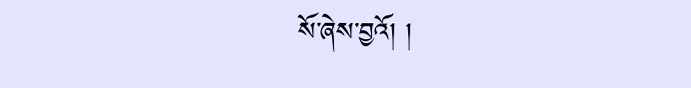སོ་ཞེས་བྱའོ། །